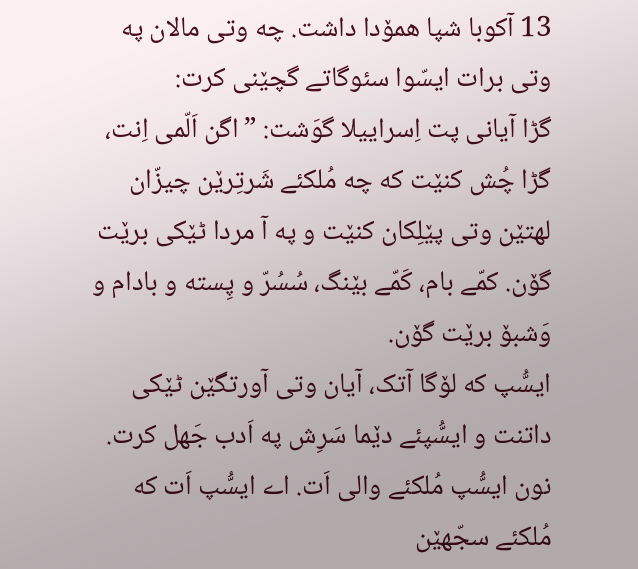13 آکوبا شپا همۆدا داشت. چه وتی مالان په وتی برات ایسّوا سئوگاتے گچێنی کرت:
گڑا آیانی پت اِسراییلا گوَشت: ”اگن اَلّمی اِنت، گڑا چُش کنێت که چه مُلکئے شَرتِرێن چیزّان لهتێن وتی پێلِکان کنێت و په آ مردا ٹێکی برێت گۆن. کمّے بام، کَمّے بێنگ، سُسُرّ و پِسته و بادام و وَشبۆ برێت گۆن.
ایسُّپ که لۆگا آتک، آیان وتی آورتگێن ٹێکی داتنت و ایسُّپئے دێما سَرِش په اَدب جَهل کرت.
نون ایسُّپ مُلکئے والی اَت. اے ایسُّپ اَت که مُلکئے سجّهێن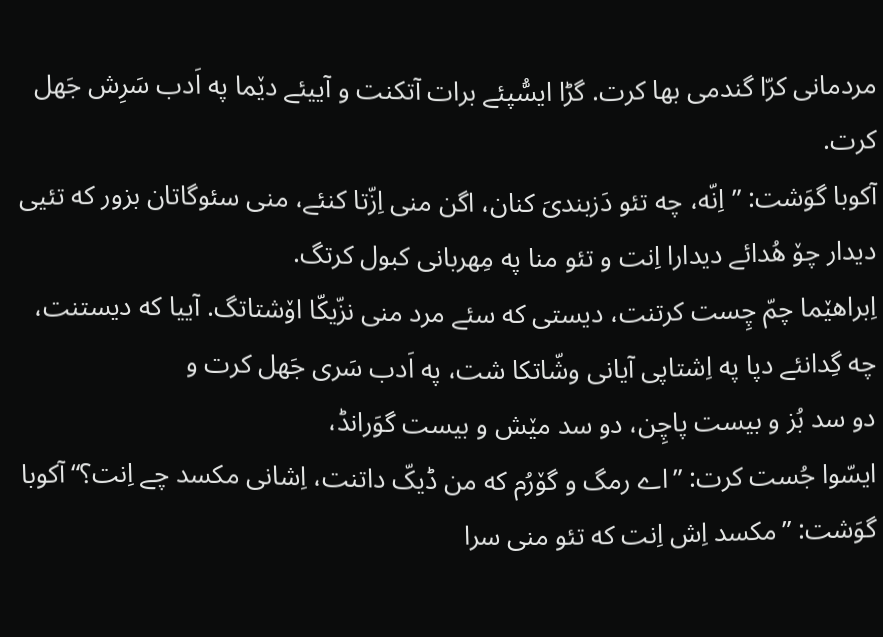مردمانی کرّا گندمی بها کرت. گڑا ایسُّپئے برات آتکنت و آییئے دێما په اَدب سَرِش جَهل کرت.
آکوبا گوَشت: ”اِنّه، چه تئو دَزبندیَ کنان، اگن منی اِزّتا کنئے، منی سئوگاتان بزور که تئیی دیدار چۆ هُدائے دیدارا اِنت و تئو منا په مِهربانی کبول کرتگ.
اِبراهێما چمّ چِست کرتنت، دیستی که سئے مرد منی نزّیکّا اۆشتاتگ. آییا که دیستنت، چه گِدانئے دپا په اِشتاپی آیانی وشّاتکا شت، په اَدب سَری جَهل کرت و
دو سد بُز و بیست پاچِن، دو سد مێش و بیست گوَرانڈ،
ایسّوا جُست کرت: ”اے رمگ و گۆرُم که من ڈیکّ داتنت، اِشانی مکسد چے اِنت؟“ آکوبا گوَشت: ”مکسد اِش اِنت که تئو منی سرا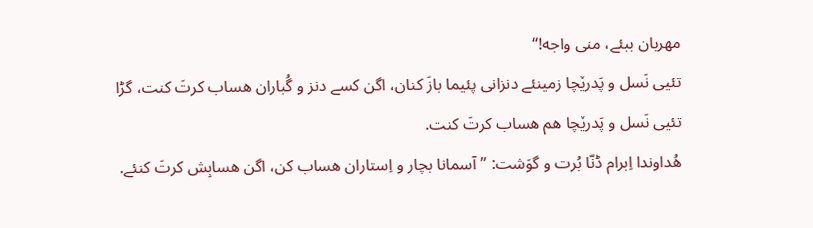مهربان ببئے، منی واجه!“
تئیی نَسل و پَدرێچا زمینئے دنزانی پئیما بازَ کنان، اگن کسے دنز و گُباران هساب کرتَ کنت، گڑا تئیی نَسل و پَدرێچا هم هساب کرتَ کنت.
هُداوندا اِبرام ڈنّا بُرت و گوَشت: ”آسمانا بچار و اِستاران هساب کن، اگن هسابِش کرتَ کنئے.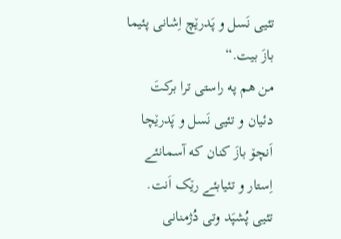تئیی نَسل و پَدرێچ اِشانی پئیما بازَ بیت.“
من هم په راستی ترا برکتَ دئیان و تئیی نَسل و پَدرێچا اَنچۆ بازَ کنان که آسمانئے اِستار و تئیابئے رێک اَنت. تئیی پُشپَد وتی دُژمنانی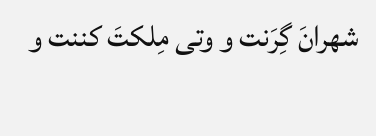شهرانَ گِرَنت و وتی مِلکتَ کننت و